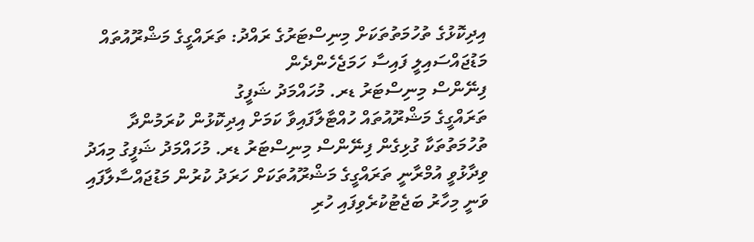އިދިކޮޅުގެ ތުހުމަތުތަކަށް މިނިސްޓަރުގެ ރައްދު: ތަރައްގީގެ މަޝްރޫއުތައް މަޑުޖައްސައިލީ ފައިސާ ހަމަޖެހެންދެން
ފިނޭންސް މިނިސްޓަރު ޑރ. މުހައްމަދު ޝަފީގު
ތަރައްގީގެ މަޝްރޫއުތައް ހުއްޓާލާފައިވާ ކަމަށް އިދިކޮޅުން ކުރަމުންދާ ތުހުމަތުތަކާ ގުޅިގެން ފިނޭންސް މިނިސްޓަރު ޑރ. މުހައްމަދު ޝަފީގު މިއަދު ވިދާޅުވީ އުމްރާނީ ތަރައްގީގެ މަޝްރޫއުތަކަށް ހަރަދު ކުރުން މަޑުޖައްސާލާފައި ވަނީ މިހާރު ބަޖެޓުކުރެވިފައި ހުރި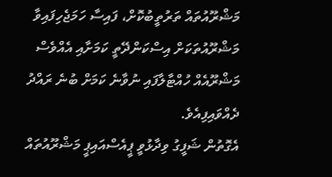މަޝްރޫއުތައް ތަރުތީބުކޮށް، ފައިސާ ހަމަޖެހިފައިވާ މަޝްރޫއުތަކަށް އިސްކަންދޭތީ ކަމަށާއި އެއްވެސް މަޝްރޫއެއް ހުއްޓާލާފައި ނުވާނެ ކަމަށް ބުނެ ރައްދު ދެއްވައިފިއެވެ.
އެގޮތުން ޝަފީގު ވިދާޅުވީ ޕީއެސްއައިޕީ މަޝްރޫއުތައް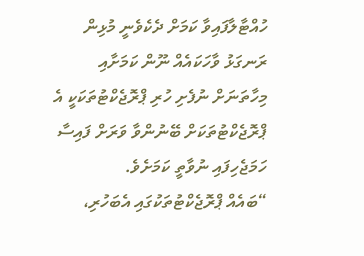ހުއްޓާލާފައިވާ ކަމަށް ދެކެވެނީ މުޅިން ރަނގަޅު ވާހަކައެއް ނޫން ކަމަށާއި މިހާތަނަށް ނުފެށި ހުރި ޕްރޮޖެކްޓުތަކަކީ އެ ޕްރޮޖެކްޓުތަކަށް ބޭނުންވާ ވަރަށް ފައިސާ ހަމަޖެހިފައި ނުވާތީ ކަމަށެވެ.
“ބައެއް ޕްރޮޖެކްޓުތަކުގައި އެބަހުރި،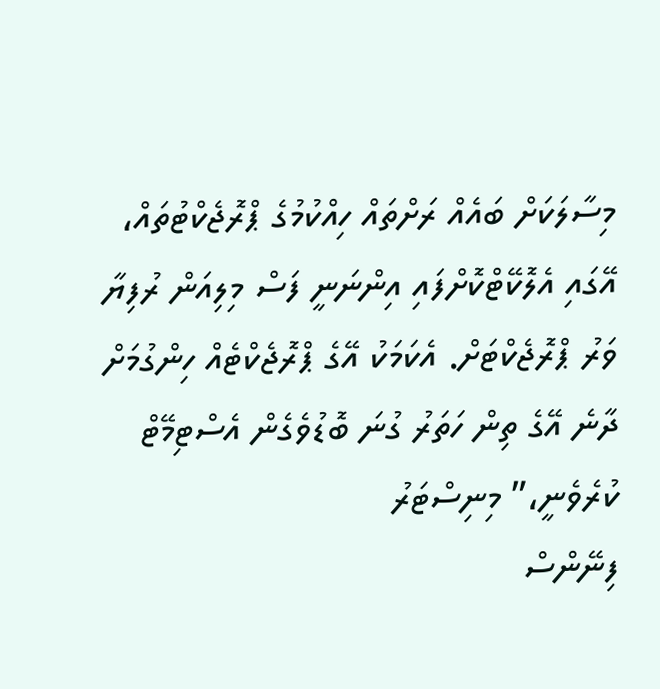މިސާލަކަށް ބައެއް ރަށްތައް ހިއްކުމުގެ ޕްރޮޖެކްޓުތައް، އޭގައި އެލޮކޭޓްކޮށްފައި އިންނަނީ ފަސް މިލިއަން ރުފިޔާ ވަރު ޕްރޮޖެކްޓަށް. އެކަމަކު އޭގެ ޕްރޮޖެކްޓެއް ހިންގުމަށް ދާނެ އޭގެ ތިން ހަތަރު ގުނަ ބޮޑުވެގެން އެސްޓިމޭޓް ކުރެވެނީ،” މިނިސްޓަރު
ފިނޭންސް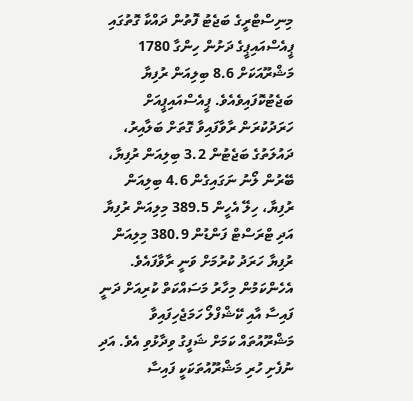މިނިސްޓްރީގެ ބަޖެޓު ފޮތުން ދައްކާ ގޮތުގައި ޕީއެސްއައިޕީގެ ދަށުން ހިންގާ 1780 މަޝްރޫއަކަށް 8.6 ބިލިއަން ރުފިޔާ ބަޖެޓުކޮފައިވެއެވެ. ޕީއެސްއައިޕީއަށް ހަރަދުކުރަން ރާވާފައިވާ ގޮތަށް ބަލާއިރު، ދައުލަތުގެ ބަޖެޓުން 3.2 ބިލިއަން ރުފިޔާ، ބޭރުން ލޯނު ނަގައިގެން 4.6 ބިލިއަން ރުފިޔާ، ހިލޭ އެހީން 389.5 މިލިއަން ރުފިޔާ އަދި ޓްރަސްޓް ފަންޑުން 380.9 މިލިއަން ރުފިޔާ ހަރަދު ކުރުމަށް ވަނީ ރާވާފައެވެ.
އެހެންކަމުން މިހާރު މަސައްކަތް ކުރިއަށް ދަނީ ފައިސާ އާއި ކޭޝްފްލޯ ހަމަޖެހިފައިވާ މަޝްރޫއުތައް ކަމަށް ޝަފީގު ވިދާޅުވި އެވެ. އަދި ނުފެށި ހުރި މަޝްރޫއުތަކަކީ ފައިސާ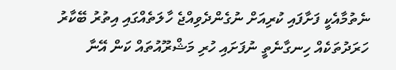ނެތުމާއެކީ ފަށާފައި ކުރިއަށް ނުގެންދެވިއްޖެ ހާލަތެއްގައި އިތުރު ބޭކާރު ހަރަދުތަކެއް ހިނގާނެތީ ނުފަށައި ހުރި މަޝްރޫއުތައް ކަން އޭނާ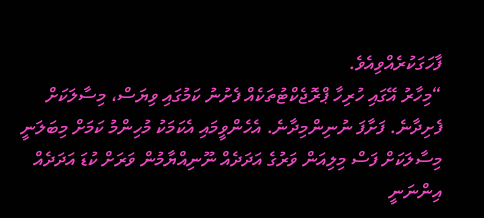ފާހަގަކުރެއްވިއެވެ.
“މިހާރު އޭގައި ހުރިހާ ޕްރޮޖެކްޓުތަކެއް ފެށުނު ކަމުގައި ވިޔަސް، މިސާލަކަށް ފެށިދާނެ. ފަށާފަ ނުނިންމިދާނެ. އެހެންވީމައި އެކަމަކު މުހިންމު ކަމަށް މިބަލަނީ މިސާލަކަށް ފަސް މިލިއަން ވަރުގެ އަދަދެއް ނޫނިއްޔާމުން ވަރަށް ކުޑަ އަދަދެއް އިންނަނީ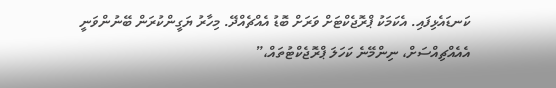ކަނޑައެޅިފައި. އެކަމަކު ޕްރޮޖެކްޓަށް ވަރަށް ބޮޑު އެއްޗެއްދޭ. މިހާރު ޔަގީންކުރަން ބޭނުންވަނީ އެއެއްޗިއްސަށް، ނިންމޭނެ ކަހަލަ ޕްރޮޖެކްޓުތައް،”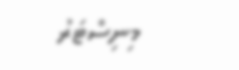މިނިސްޓަރު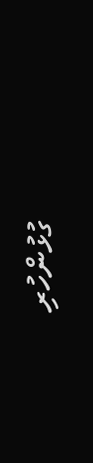ގުޅުންހުރި